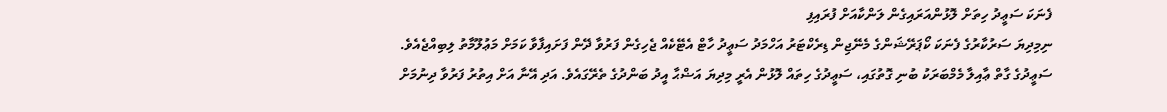ފެނަކަ ސަޢީދު ހިތަށް ލޮޅުންއަރައިގެން ލަންކާއަށް ފުރައިފި
ނިމިދިޔަ ސަރުކާރުގެ ފެނަކަ ކޯޕަރޭޝަންގެ މެނޭޖިން ޑިރެކްޓަރު އަހްމަދު ސަޢީދު ހާޓް އެޓޭކެއް ޖެހިގެން ފަރުވާ ދޭން ފަށައިފާވާ ކަމަށް މަޢުލޫމާތު ލިބިއްޖެއެވެ.
ސަޢީދުގެ ގާތް ޢާއިލާ މެމްބަރަކު ބުނި ގޮތުގައި، ސަޢީދުގެ ހިތައް ލޮޅުން އެރީ މިދިޔަ އަޟްޙާ އީދު ބަންދުގެ ތެރޭގައެވެ. އަދި އޭނާ އަށް އިތުރު ފަރުވާ ދިނުމަށް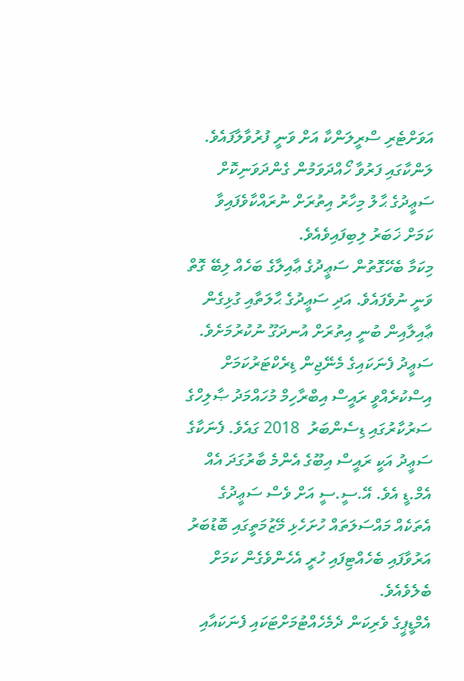އަވަށްޓެރި ސްރީލަންކާ އަށް ވަނީ ފުރުވާލާފައެވެ. ލަންކާގައި ފަރުވާ ހޯއްދަވަމުން ގެންދަވަނިކޮށް ސަޢީދުގެ ޙާލު މިހާރު އިތުރަށް ނުރައްކާވެފައިވާ ކަމަށް ޚަބަރު ލިބިފައިވެއެވެ.
މިކަމާ ބެހޭގޮތުން ސަޢީދުގެ ޢާއިލާގެ ބަހެއް ލިބޭ ގޮތް ވަނީ ނުވެފައެވެ. އަދި ސަޢީދުގެ ޙާލަތާއި ގުޅިގެން ޢާއިލާއިން ބުނީ އިތުރަށް އުނދަގޫ ނުކުރުމަށެވެ.
ސަޢީދު ފެނަކައިގެ މެނޭޖިން ޑިރެކްޓަރުކަމަށް އިސްކުރެއްވީ ރައީސް އިބްރާހިމް މުހައްމަދު ޞާލިހްގެ ސަރުކާރުގައި ޑިސެންބަރު  2018 ގައެވެ. ފެނަކާގެ ސަޢީދު އަކީ ރައީސް އިބޫގެ އެންމެ ބާރުގަދަ އެއް އެމް.ޑީ އެވެ. އޭ.ސީ.ސީ އަށް ވެސް ސަޢީދުގެ އެތަކެއް މައްސަލަތައް ހުށަހެޅި މޭޒުމަތީގައި ބޮޑުބަރު އަރުވާފައި ބެހެއްޓިފައި ހުރީ އެހެންވެގެން ކަމަށް ބެލެވެއެވެ.
އެމްޑީޕީގެ ވެރިކަން ދެމެހެއްޓުމަށްޓަކައި ފެނަކައާއި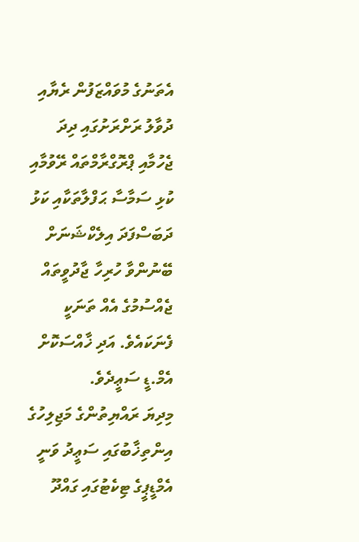އެތަނުގެ މުވައްޒަފުން ރެޔާއި ދުވާލު ރަށްރަށުގައި ދިދަ ޖެހުމާއި ޕްރޮގްރާމްތައް ރޭވުމާއި ކުޅި ސަމާސާ ޙަފްލާތަކާއި ކަޅު ދަބަސްފަދަ އިލެކްޝަނަށް ބޭނުންވާ ހުރިހާ ޖާދުވީތައް ޖެއްސުމުގެ އެއް ތަނަކީ ފެނަކައެވެ. އަދި ޚާއްސަކޮށް އެމް.ޑީ ސަޢީދެވެ.
މިދިޔަ ރައްޔިތުންގެ މަޖިލިހުގެ އިންތިޚާބުގައި ސަޢީދު ވަނީ އެމްޑީޕީގެ ޓިކެޓުގައި ގައްދޫ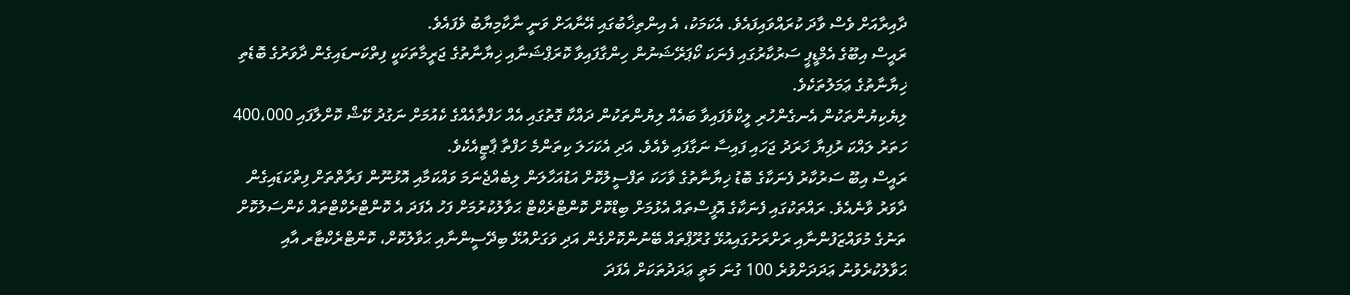ދާއިރާއަށް ވެސް ވާދަ ކުރައްވައިފައެވެ. އެކަމަކު، އެ އިންތިޚާބުގައި އޭނާއަށް ވަނީ ނާކާމިޔާބު ވެފައެވެ.
ރައީސް އިބޫގެ އެމްޑީޕީ ސަރުކާރުގައި ފެނަކަ ކޯޕަރޭޝަނުން ހިންގާފައިވާ ކޮރަޕްޝަނާއި ޚިޔާނާތުގެ ޖަރީމާތަކަކީ ފިތްކަނޑައިގެން ދާވަރުގެ ބޮޑެތި ޚިޔާނާތުގެ ޢަމަލުތަކެވެ.
ލިޔެކިޔުންތަކުން އެނގެންހުރި ލީކްވެފައިވާ ބައެއް ލިޔުންތަކުން ދައްކާ ގޮތުގައި އެއް ހަފްތާއެއްގެ ކެއުމަށް ނަގުދު ކޭޝް ކޮށްލާފައި 400،000 ހަތަރު ލައްކަ ރުފިޔާ ޚަރަދު ޖަހައި ފައިސާ ނަގާފައި ވެއެވެ. އަދި އެކަހަލަ ކިތަންމެ ހަފްތާ ޕާޓީއެކެވެ.
ރައީސް އިބޫ ސަރުކާރު ފެނަކާގެ ބޮޑު ޚިޔާނާތުގެ ވާހަކަ ތަފްސީލުކޮށް އަޑުއަހާލަން ލިބެއްޖެނަމަ ވައްކަމާއި އޮޅުނޫން ފަރާތްތަށް ފިތްކަޑައިގެން ދާވަރު ވާނެއެވެ. ރައްތަކުގައި ފެނަކާގެ އޮފީސްތައް އެޅުމަށް ބިޑްކޮށް ކޮންޓްރެކްޓް ޙަވާލުކުރުމަށް ފަހު އެފަދަ އެ ކޮންޓްރެކްޓްތައް ކެންސަލުކޮށް ތަނުގެ މުވައްޒަފުންނާއި ރަށްރަށުގައިއުޅޭ ގުރޫޕްތައް ބޭނުންކޮށްގެން އަދި ވަގަށްއުޅޭ ބިދޭސީންނާއި ޙަވާލުކޮށް، ކޮންޓްރެކްޓާރ އާއި ޙަވާލުކުރެވުނު ޢަދަދަށްވުރެ 100 ގުނަ މަތީ ޢަދަދުތަކަށް އެފަދަ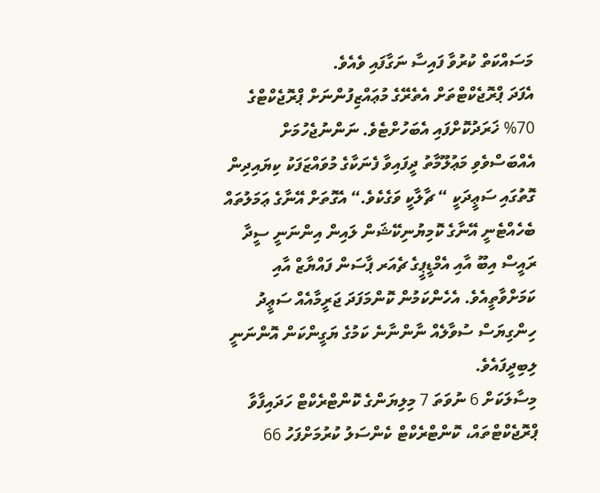މަސައްކަތް ކުރުވާ ފައިސާ ނަގާފައި ވެއެވެ.
އެފަދަ ޕްރޮޖެކްޓްތަށް އެތެރޭގެ މުޢައްޒިފުންނަށް ޕްރޮޖެކްޓްގެ 70% ޚަރަދުކޮށްފައި އެބަހުށްޓެވެ. ނަންނުޖެހުމަށް އެއްބަސްވެވި މަޢުލޫމާތު ދީފައިވާ ފެނަކާގެ މުވައްޒަފަކު ކިޔައިދިން ގޮތުގައި ސަޢީދަކީ “ ޗާލާކީ ވަގެކެވެ.“ އެގޮތަށް އޭނާގެ ޢަމަލުތައް ބެހެއްޓެނީ އޭނާގެ ކޮމިޔުނިކޭޝަން ލައިން އިންނަނީ ސީދާ ރައީސް އިބޫ އާއި އެމްޑީޕީގެ ޗެއަރ ޕާސަން ފައްޔާޒް އާއި ކަމަށްވާތީއެވެ. އެހެންކަމުން ކޮންމަފަދަ ޖަރީމާއެއް ސަޢީދު ހިންގިޔަސް ސުވާލެއް ނާންނާނެ ކަމުގެ ޔަގީންކަން އޮންނަނީ ލިބިދީފައެވެ.
މިސާލަކަށް 6 ނުވަތަ 7 މިލިޔަންގެ ކޮންޓްރެކްޓް ހަދައިފާވާ ޕްރޮޖެކްޓްތައް، ކޮންޓްރެކްޓް ކެންސަލު ކުރުމަށްފަހު 66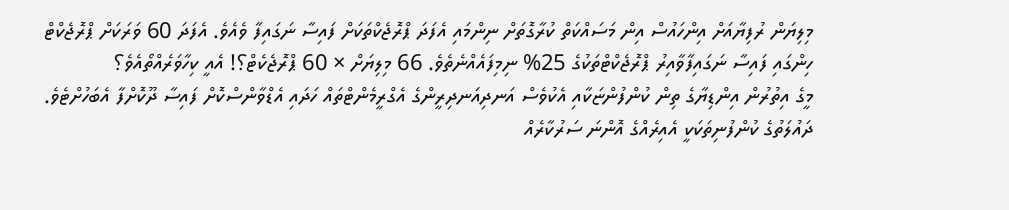މިލިޔަން ރުފިޔާއަށް އިންހައުސް އިން މަސައްކަތް ކުރާގޮތަށް ނިންމައި އެފަދަ ޕްރޮޖެކްތަކަށް ފައިސާ ނަގައިފާ ވެއެވެ. އެފަދަ 60 ވަރަކަށް ޕްރޮޖެކްޓް ހިންގައި ފައިސާ ނަގައިފާވާއިރު ޕްރޮޖެކްޓްތަކުގެ 25% ނިމިފައެއްނެތެވެ. 66 މިލިޔަށް × 60 ޕްރޮޖެކެޓް؟! އެއީ ކިހާވަރެއްތޯއެވެ؟
މީގެ އިތުރުން އިންޑިޔާގެ ތިން ކުންފުންޏަކާއި އެކުވެސް އަނދިއަނދިރީންގެ އެގްރީމެންޓްތައް ހަދައި އެޑްވާންސްކޮށް ފައިސާ ދޫކޮށްފާ އެބަހުށްޓެވެ. ދައުލަތުގެ ކުންފުނިތަކަކީ އެއިރެއްގެ އޮންނަ ސަރުކާރެއް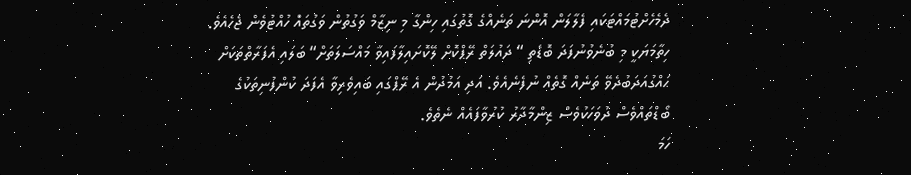ދެމެހެށްޓުމައްޓަކައި ފެލާލަން އޮންނަ ތަނެއްގެ ގޮތުގައި ހިންގާ މި ނިޒާމް ވަގުތުން ވަގުތައް ހުއްޓުވެން ޖެހެއެވެ.
ހިތާމަޔަކީ މި ބުނެވުނުފަދަ ބޮޑެތި “ ދައުލަތް ރޭޕްކޮށް ލޭކޮށައިލާފައިވާ މައްސަލަތަށް“ ބަލައި އެފަރާތްތަކަށް ޙައްގުއަދަބުދެވޭ ތަނެއް ގޮތެއް ނުފެނެއެވެ. އަދި އަމުދުން އެ ރޭޕްގައި ބައިވެރިވާ އެފަދަ ކުންފުނިތަކުގެ ބޯޑްތައްވެސް ދުވަހަކުވެސް ޒިންމާދާރު ކުރުވާފައެއް ނެތެވެ.
ހަމަ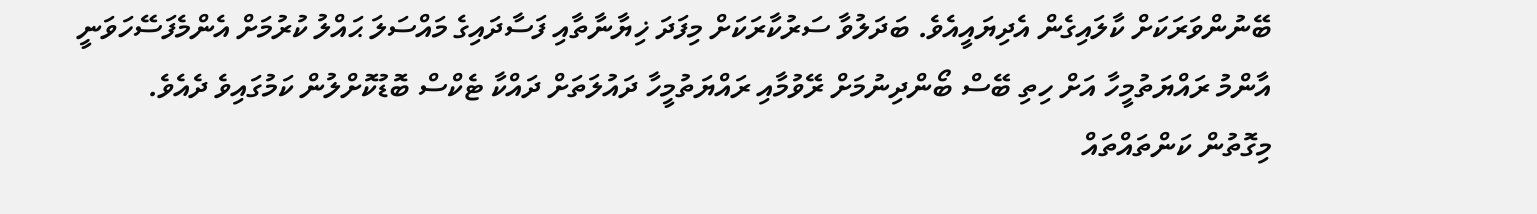ބޭނުންވަރަކަށް ކާލައިގެން އެދިޔައީއެވެ. ބަދަލުވާ ސަރުކާރަކަށް މިފަދަ ޚިޔާނާތާއި ފަސާދައިގެ މައްސަލަ ޙައްލު ކުރުމަށް އެންމެފަސޭހަވަނީ އާންމު ރައްޔަތުމީހާ އަށް ހިތި ބޭސް ބޯންދިނުމަށް ރޭވުމާއި ރައްޔަތުމީހާ ދައުލަތަށް ދައްކާ ޓެކްސް ބޮޑުކޮށްލުން ކަމުގައިވެ ދެއެވެ.
މިގޮތުން ކަންތައްތައް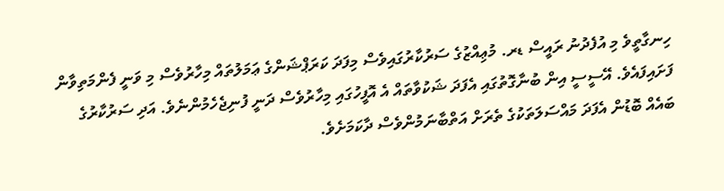ހިނގާތީވެ މި އުފެދުނު ރައީސް ޑރ. މުޢިއްޒުގެ ސަރުކާރުގައިވެސް މިފަދަ ކަރަޕްޝަންގެ ޢަމަލުތައް މިހާރުވެސް މި ވަނީ ފެންމަތިވާން ފަށައިފައެވެ. އޭސީސީ އިން ބުނާގޮތުގައި އެފަދަ ޝަކުވާތައް އެ އޮފީހުގައި މިހާރުވެސް ދަނީ ފުނިޖެހެމުންނެވެ. އަދި ސަރުކާރުގެ ބައެއް ބޮޑުން އެފަދަ މައްސަލަތަކުގެ ތެރަށް އަތްބާނަމުންވެސް ދާކަމަށެވެ.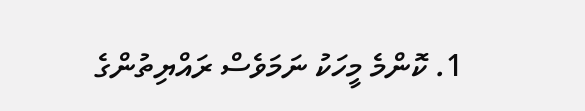1. ކޮންމެ މީހަކު ނަމަވެސް ރައްޔިތުންގެ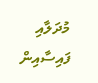މުދަލާއި ފައިސާއިން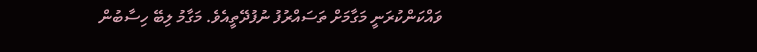ވައްކަންކުރަނީ މަގާމަށް ތަސައްރުފު ނުފުދޭތީއެވެ. މަގާމު ލިބޭ ހިސާބުން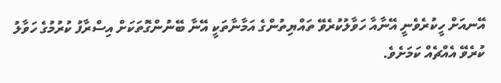އޭނއަށް ހީކުރެވެނީ އޭނާއާ ހަވާލުކުރެވޭ ތައްޔިތުންގެ އަމާނާތަކީ އޭނާ ބޭނުންގޮތަކަށް އިސްރާފު ކުރުމުގެ ހަވާލު ކުރެވޭ އެއްޗެއް ކަމަށެވެ.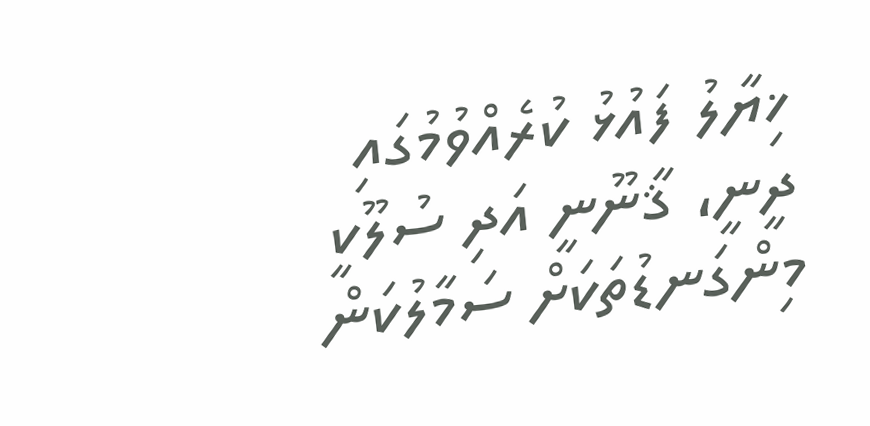ޚިޔާލު ފައުޅު ކުރެއްވުމުގައި ދީނީ، ޤާނޫނީ އަދި ސުލޫކީ މިންގަނޑުތަކަށް ސަމާލުކަން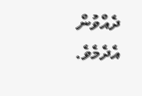ދެއްވުން އެދެމެވެ.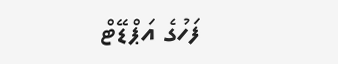ފަހުގެ އަޕްޑޭޓް